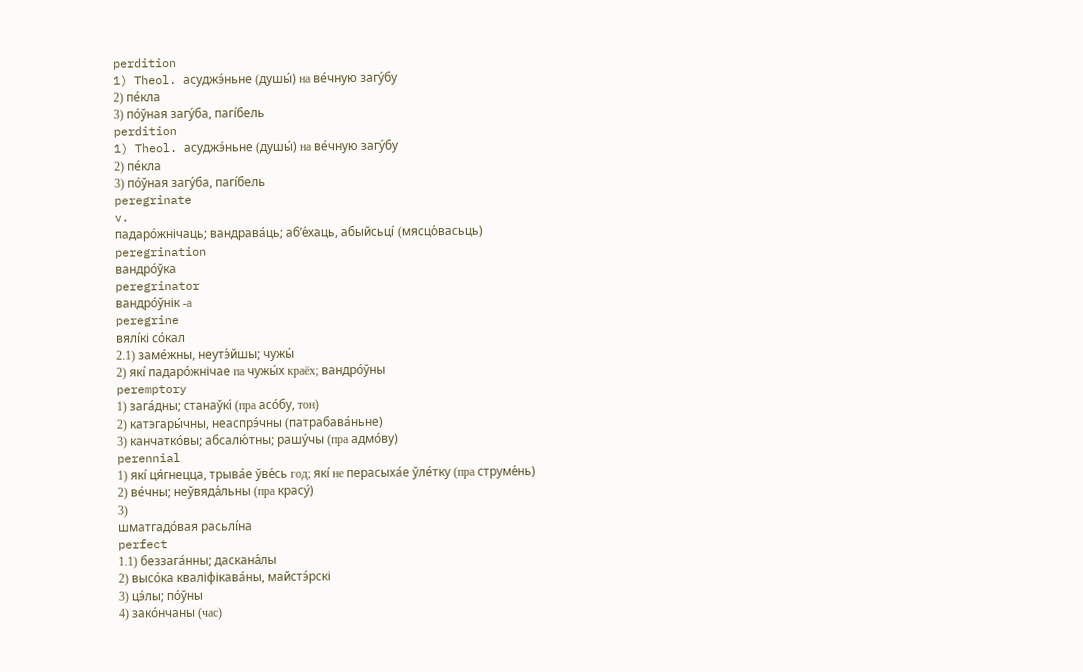perdition
1) Theol. асуджэ́ньне (душы́) на ве́чную загу́бу
2) пе́кла
3) по́ўная загу́ба, пагі́бель
perdition
1) Theol. асуджэ́ньне (душы́) на ве́чную загу́бу
2) пе́кла
3) по́ўная загу́ба, пагі́бель
peregrinate
v.
падаро́жнічаць; вандрава́ць; аб’е́хаць, абыйсьці́ (мясцо́васьць)
peregrination
вандро́ўка
peregrinator
вандро́ўнік -а
peregrine
вялі́кі со́кал
2.1) заме́жны, неутэ́йшы; чужы́
2) які́ падаро́жнічае па чужы́х краёх; вандро́ўны
peremptory
1) зага́дны; станаўкі́ (пра асо́бу, тон)
2) катэгары́чны, неаспрэ́чны (патрабава́ньне)
3) канчатко́вы; абсалю́тны; рашу́чы (пра адмо́ву)
perennial
1) які́ ця́гнецца, трыва́е ўве́сь год; які́ не перасыха́е ўле́тку (пра струме́нь)
2) ве́чны; неўвяда́льны (пра красу́)
3)
шматгадо́вая расьлі́на
perfect
1.1) беззага́нны; даскана́лы
2) высо́ка кваліфікава́ны, майстэ́рскі
3) цэ́лы; по́ўны
4) зако́нчаны (час)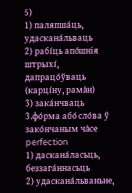5)
1) паляпша́ць, удаскана́льваць
2) рабі́ць апо́шнія штрыхі́, дапрацо́ўваць (карці́ну, рама́н)
3) зака́нчваць
3.фо́рма або́ сло́ва ў зако́нчаным ча́се
perfection
1) даскана́ласьць, беззага́ннасьць
2) удаскана́льваньне,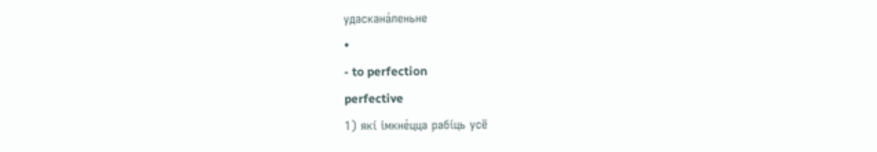удаскана́леньне
•
- to perfection
perfective
1) які́ імкне́цца рабі́ць усё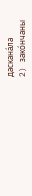даскана́ла
2) зако́нчаны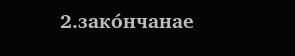2.зако́нчанае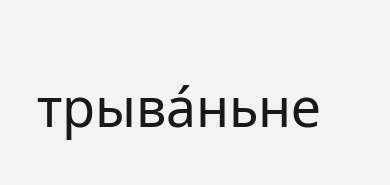трыва́ньне